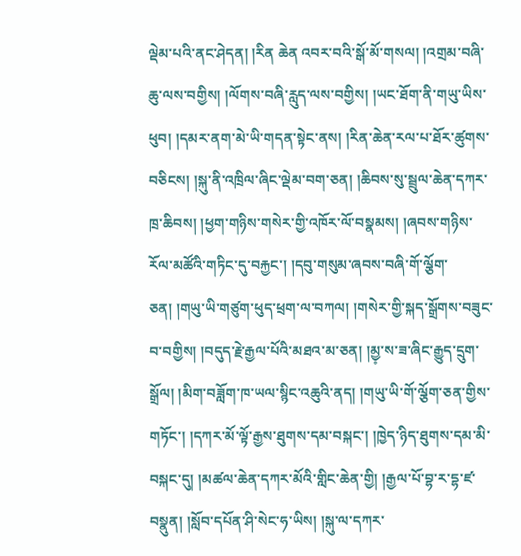ལྡེམ་པའི་ནང་ཤེདན། །རིན ཆེན འབར་བའི་སྒོ་མོ་གསལ། །འགྲམ་བཞི་ཆུ་ལས་བགྱིས། །ལོགས་བཞི་རླུད་ལས་བགྱིས། །ཡང་ཐོག་ནི་གཡུ་ཡིས་ཕུབ། །དམར་ནག་མེ་ཡི་གདན་སྟེང་ནས། །རིན་ཆེན་རལ་པ་ཐོར་ཚུགས་བཅིངས། །སྐུ་ནི་འཁྲིལ་ཞིང་ལྡེམ་བག་ཅན། །ཆིབས་སུ་སྦྲུལ་ཆེན་དཀར་ཁྲ་ཆིབས། །ཕྱག་གཉིས་གསེར་གྱི་འཁོར་ལོ་བསྣམས། །ཞབས་གཉིས་རོལ་མཚོའི་གཏིང་དུ་བརྐྱང་། །དབུ་གསུམ་ཞབས་བཞི་གོ་ལྕོག་ཅན། །གཡུ་ཡི་གཙུག་ཕུད་ཕྲག་ལ་བཀལ། །གསེར་གྱི་སྐད་སྒྲོགས་བཟུང་བ་བགྱིས། །བདུད་རྗེ་རྒྱལ་པོའི་མཐའ་མ་ཅན། །མྱ༷་ས་ཟ་ཞིང་རྒྱུད་དྲུག་སྒྲོལ། །མིག་བཟློག་ཁ་ཡལ་སྙིང་འཆུའི་ནད། །གཡུ་ཡི་གོ་ལྕོག་ཅན་གྱིས་གཏོང་། །དཀར་མོ་ལྟོ་རྒྱས་ཐུགས་དམ་བསྐང་། །ཁྱེད་ཉིད་ཐུགས་དམ་མི་བསྐང་དུ། །མཚལ་ཆེན་དཀར་མོའི་གླིང་ཆེན་གྱི། །རྒྱལ་པོ་བྷ་ར་དྷ་ཛ་བསྣུན། །སློབ་དཔོན་ཤི་སེང་ཧ་ཡིས། །སྐུ་ལ་དཀར་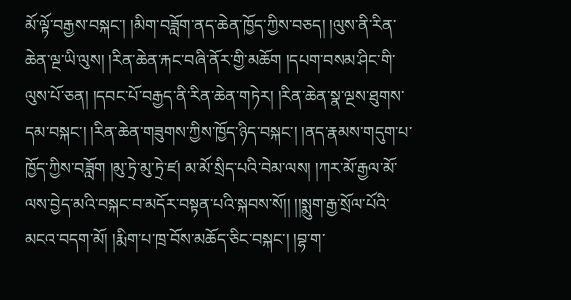མོ་ལྟོ་བརྒྱས་བསྐང་། །མིག་བཟློག་ནད་ཆེན་ཁྱོད་ཀྱིས་བཅད། །ལུས་ནི་རིན་ཆེན་ལྔ་ཡི་ལུས། །རིན་ཆེན་རྐང་བཞི་ནོར་གྱི་མཆོག །དཔག་བསམ་ཤིང་གི་ལུས་པོ་ཅན། །དབང་པོ་བརྒྱད་ནི་རིན་ཆེན་གཏེར། །རིན་ཆེན་སྣ་ལྔས་ཐུགས་དམ་བསྐང་། །རིན་ཆེན་གཟུགས་ཀྱིས་ཁྱོད་ཉིད་བསྐང་། །ནད་རྣམས་གདུག་པ་ཁྱོད་ཀྱིས་བཟློག །མུ་ཏྲེ་མུ་ཏྲེ་ཛ། མ་མོ་སྲིད་པའི་བེམ་ལས། །ཀར་མོ་རྒྱལ་མོ་ལས་བྱེད་མའི་བསྐང་བ་མདོར་བསྟན་པའི་སྐབས་སོ།། །།སྨུག་རྒྱ་སྲོལ་པོའི་མངའ་བདག་མོ། །རྨིག་པ་ཁྲ་བོས་མཆོད་ཅིང་བསྐང་། །བྷ་ག་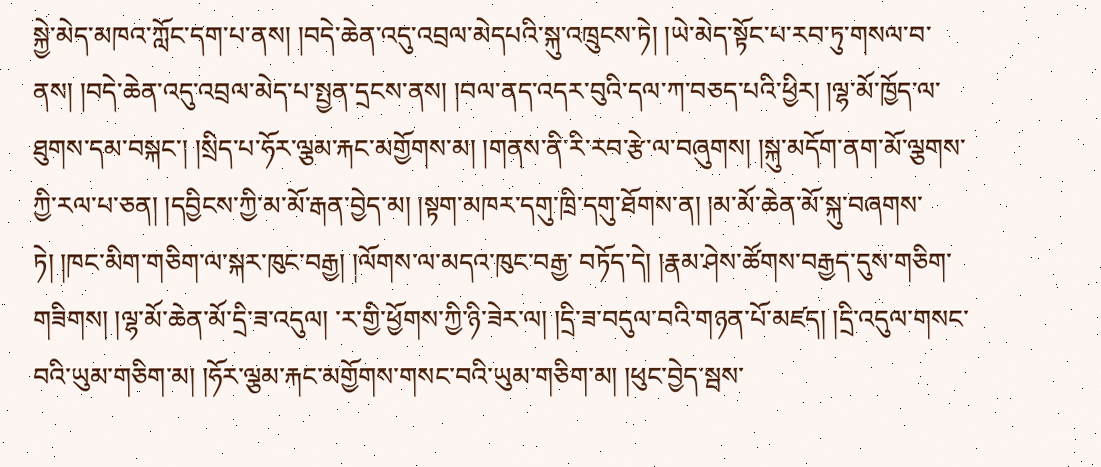སྐྱེ་མེད་མཁའ་ཀློང་དག་པ་ནས། །བདེ་ཆེན་འདུ་འབྲལ་མེདཔའི་སྐུ་འཁྲུངས་ཏེ། །ཡེ་མེད་སྟོང་པ་རབ་ཏུ་གསལ་བ་ནས། །བདེ་ཆེན་འདུ་འབྲལ་མེད་པ་སྤྱན་དྲངས་ནས། །བལ་ནད་འདར་བུའི་དལ་ཀ་བཅད་པའི་ཕྱིར། །ལྷ་མོ་ཁྱོད་ལ་ཐུགས་དམ་བསྐང་། །སྲིད་པ་ཧོར་ལྕམ་རྐང་མགྱོགས་མ། །གནས་ནི་རི་རབ་རྩེ་ལ་བཞུགས། །སྐུ་མདོག་ནག་མོ་ལྕགས་ཀྱི་རལ་པ་ཅན། །དབྱིངས་ཀྱི་མ་མོ་རྒན་བྱེད་མ། །སྟག་མཁར་དགུ་ཁྲི་དགུ་ཐོགས་ན། །མ་མོ་ཆེན་མོ་སྐུ་བཞགས་ཏེ། །ཁང་མིག་གཅིག་ལ་སྐར་ཁུང་བརྒྱ། །ལོགས་ལ་མདའ་ཁུང་བརྒྱ་ བཏོད་དེ། །རྣམ་ཤེས་ཚོགས་བརྒྱད་དུས་གཅིག་གཟིགས། །ལྷ་མོ་ཆེན་མོ་དྲི་ཟ་འདུལ། ་ར་གྱི་ཕྱོགས་ཀྱི་ཉི་ཟེར་ལ། །དྲི་ཟ་བདུལ་བའི་གཉན་པོ་མཛད། །དྲི་འདུལ་གསང་བའི་ཡུམ་གཅིག་མ། །ཧོར་ལྕམ་རྐང་མགྱོགས་གསང་བའི་ཡུམ་གཅིག་མ། །ཕུང་བྱེད་སྦས་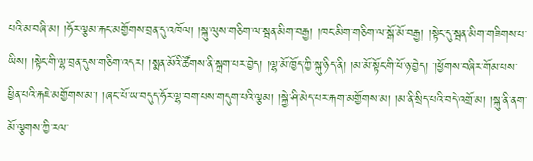པའི་མ་བཞི་མ། །ཧོར་ལྕམ་རྐང་མགྱོགས་བྲན་དུ་འཁོལ། །སྐུ་ལུས་གཅིག་ལ་སྦན་མིག་བརྒྱ། །ཁང་མིག་གཅིག་ལ་སྒོ་མོ་བརྒྱ། །སྟེང་དུ་སྦན་མིག་གཟིགས་པ་ཡིས། །སྟེང་གི་ལྷ་བྲན་དུས་གཅིག་འདར། །སྨན་མོའི་ཚོགས་ནི་སྐྲག་པར་བྱེད། །ལྷ་མོ་ཁྱོད་ཀྱི་སྐུ་ཉིད་ནི། །མ་མོ་སྟོང་གི་ཕོ་ཉ་བྱེད། ་།ཕྱོགས་བཞིར་གོམ་པས་ཕྱིན་པའི་རྐཇེ་མགྱོགས་མ་། །ཞང་་པོ་ཡ་བདུད་ཧོར་ལྷ་བག་པས་གདུག་པའི་ལྕམ། །སྐྱེ་ཤི་མེད་པར་རྐག་མགྱོགས་མ། །མ་ནི་སྲིད་པའི་བདེ་འགྲོ་མ། །སྐུ་ནི་ནག་མོ་ལྕགས་ཀྱི་རལ་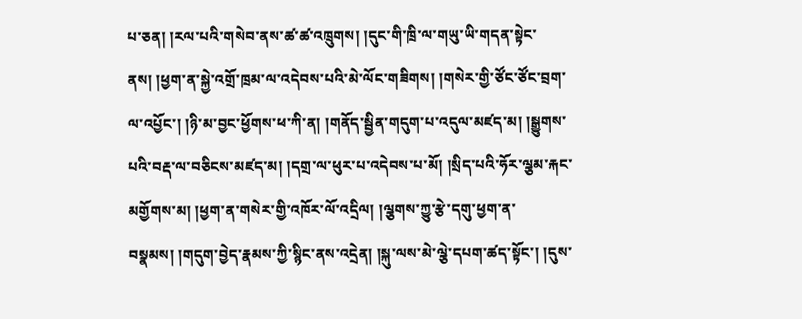པ་ཅན། །རལ་པའི་གསེབ་ནས་ཚ་ཚ་འཁྲུགས། །དུང་གི་ཁྲི་ལ་གཡུ་ཡི་གདན་སྟེང་ནས། །ཕྱག་ན་སྐྱེ་འགྲོ་ཁྲམ་ལ་འདེབས་པའི་མེ་ལོང་གཟིགས། །གསེར་གྱི་ཙོང་ཙོང་བྲག་ལ་འཔྱོང་། །ཉི་མ་བྱང་ཕྱོགས་ཕ་ཀི་ན། །གནོད་སྦྱིན་གདུག་པ་འདུལ་མཛད་མ། །སྒྱུགས་པའི་བརྡ་ལ་བཅིངས་མཛད་མ། །དགྲ་ལ་ཕུར་པ་འདེབས་པ་མོ། །སྲིད་པའི་ཧོར་ལྕམ་རྐང་མགྱོགས་མ། །ཕྱག་ན་གསེར་གྱི་འཁོར་ལོ་འདྲིལ། །ལྕགས་ཀྱུ་རྩེ་དགུ་ཕྱག་ན་བསྣམས། །གདུག་བྱེད་རྣམས་ཀྱི་སྙིང་ནས་འདྲེན། །སྐུ་ལས་མེ་ལྕེ་དཔག་ཚད་སྟོང་། །དུས་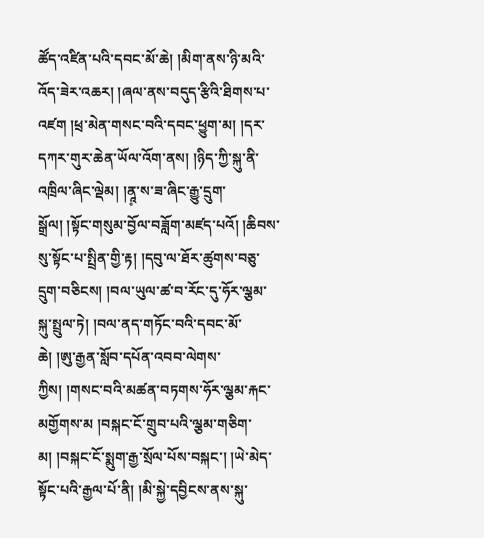ཚོད་འཛིན་པའི་དབང་མོ་ཆེ། །མིག་ནས་ཉི་མའི་འོད་ཟེར་འཆར། །ཞལ་ནས་བདུད་རྩིའི་ཐིགས་པ་འཛག །ཕྲ་མེན་གསང་བའི་དབང་ཕྱུག་མ། །དར་དཀར་གུར་ཆེན་ཡོལ་འོག་ནས། །ཉིད་ཀྱི་སྐུ་ནི་འཁྲིལ་ཞིང་ལྡེམ། །ནཱ༷་ས་ཟ་ཞིང་རྒྱུ་དྲུག་སྒྲོལ། །སྟོང་གསུམ་བྱོལ་བཟློག་མཛད་པའོ། །ཆིབས་སུ་སྟོང་པ་སྤྲིན་གྱི་རྟ། །དབུ་ལ་ཐོར་ཚུགས་བཅུ་དྲུག་བཅིངས། །བལ་ཡུལ་ཚ་བ་རོང་དུ་ཧོར་ལྕམ་སྐུ་སྤྲུལ་ཏེ། །བལ་ནད་གཏོང་བའི་དབང་མོ་ཆེ། །ཨུ་རྒྱན་སློབ་དཔོན་འབབ་ལེགས་ཀྱིས། །གསང་བའི་མཚན་བཏགས་ཧོར་ལྕམ་རྐང་མགྱོགས་མ །བསྐང་ངོ་གྲུབ་པའི་ལྕམ་གཅིག་མ། །བསྐང་ངོ་སྨུག་རྒྱ་སྲོལ་པོས་བསྐང་། །ཡེ་མེད་སྟོང་པའི་རྒྱལ་པོ་ནི། །མི་སྐྱེ་དབྱིངས་ནས་སྐུ་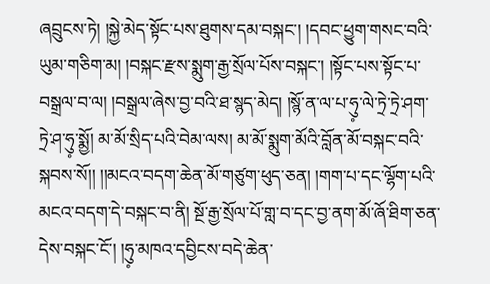ཞབྲུངས་ཏེ། །སྐྱེ་མེད་སྟོང་པས་ཐུགས་དམ་བསྐང་། །དབང་ཕྱུག་གསང་བའི་ཡུམ་གཅིག་མ། །བསྐང་རྫས་སྨུག་རྒྱ་སྲོལ་པོས་བསྐང་། །སྟོང་པས་སྟོང་པ་བསྒྲལ་བ་ལ། །བསྒྲལ་ཞེས་བྱ་བའི་ཐ་སྙད་མེད། །སྙོ་ན་ལ་པ་ཧུ༷་ལེ་ཏྲེ་ཏྲེ་ཤག་ཏྲེ་ཤ་ཧུ༷་སྨྱོ། མ་མོ་སྲིད་པའི་བེམ་ལས། མ་མོ་སྨུག་མོའི་བློན་མོ་བསྐང་བའི་སྐབས་སོ།། །།མངའ་བདག་ཆེན་མོ་གཙུག་ཕུད་ཅན། །གག་པ་དང་ལྷོག་པའི་མངའ་བདག་དེ་བསྐང་བ་ནི། སྔོ་རྒྱ་སྲོལ་པོ་གླ་བ་དང་བྱ་ནག་མོ་ཞོ་ཐིག་ཅན་དེས་བསྐང་ངོ་། །ཧུ༷་མཁའ་དབྱིངས་བདེ་ཆེན་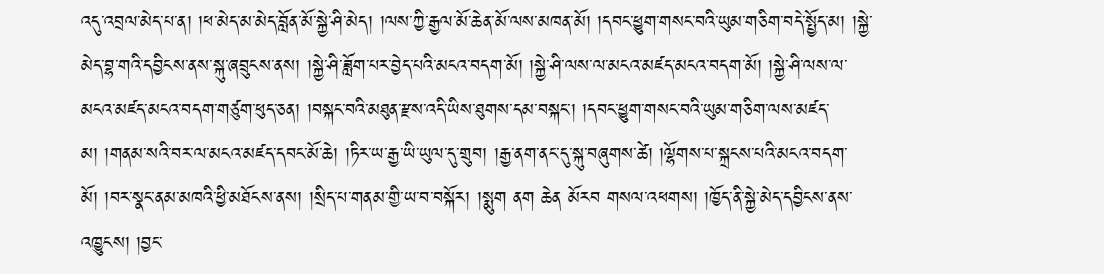འདུ་འབྲལ་མེད་པ་ན། །ཕ་མེད་མ་མེད་བློན་མོ་སྐྱེ་ཤི་མེད། །ལས་ཀྱི་རྒྱལ་མོ་ཆེན་མོ་ལས་མཁན་མོ། །དབང་ཕྱུག་གསང་བའི་ཡུམ་གཅིག་བདེ་སྤྱོད་མ། །སྐྱེ་མེད་བྷ་གའི་དབྱིངས་ནས་སྐུ་ཞབྲུངས་ནས། །སྐྱེ་ཤི་ཟློག་པར་བྱེད་པའི་མངའ་བདག་མོ། །སྐྱེ་ཤི་ལས་ལ་མངའ་མཛད་མངའ་བདག་མོ། །སྐྱེ་ཤི་ལས་ལ་མངའ་མཛད་མངའ་བདག་གཙུག་ཕུད་ཅན། །བསྐང་བའི་མཐུན་རྫས་འདི་ཡིས་ཐུགས་དམ་བསྐང་། །དབང་ཕྱུག་གསང་བའི་ཡུམ་གཅིག་ལས་མཛད་མ། །གནམ་སའི་བར་ལ་མངའ་མཛད་དབང་མོ་ཆེ། །ཏིར་ཡ་རྒྱ་ཡི་ཡུལ་དུ་གྲུབ། །རྒྱ་ནག་ནང་དུ་སྐུ་བཞུགས་ཚེ། །ལྷོགས་པ་སྐྲངས་པའི་མངའ་བདག་མོ། །བར་སྣང་ནམ་མཁའི་ཕྱི་མཐོངས་ནས། །སྲིད་པ་གནམ་གྱི་ཡ་བ་བསྐོར། །སྨུག ནག ཆེན མོརབ གསལ་འཕགས། །ཁྱོད་ནི་སྐྱེ་མེད་དབྱིངས་ནས་འཁྱུངས། །བྱང་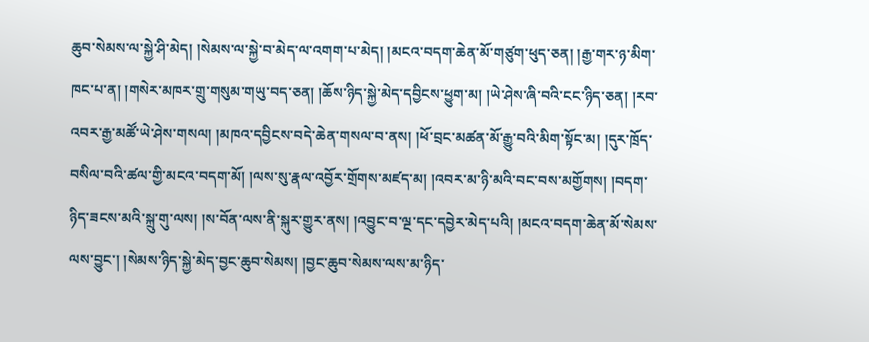ཆུབ་སེམས་ལ་སྐྱེ་ཤི་མེད། །སེམས་ལ་སྐྱེ་བ་མེད་ལ་འགག་པ་མེད། །མངའ་བདག་ཆེན་མོ་གཙུག་ཕུད་ཅན། །རྒྱ་གར་ཉ་མིག་ཁང་པ་ན། །གསེར་མཁར་གྲུ་གསུམ་གཡུ་བད་ཅན། །ཆོས་ཉིད་སྐྱེ་མེད་དབྱིངས་ཕྱུག་མ། །ཡེ་ཤེས་ཞི་བའི་ངང་ཉིད་ཅན། །རབ་འབར་རྒྱ་མཚོ་ཡེ་ཤེས་གསལ། །མཁའ་དབྱིངས་བདེ་ཆེན་གསལ་བ་ནས། །ཕོ་བྲང་མཚན་མོ་རྒྱུ་བའི་མིག་སྟོང་མ། །དུར་ཁྲོད་བསིལ་བའི་ཚལ་གྱི་མངའ་བདག་མོ། །ལས་སུ་རྣལ་འབྱོར་གྲོགས་མཛད་མ། །འབར་མ་ཉི་མའི་བང་བས་མགྱོགས། །བདག་ཉིད་ཟངས་མའི་སྐྲུ་གུ་ལས། །ས་བོན་ལས་ནི་སྐུར་གྱུར་ནས། །འབྱུང་བ་ལྔ་དང་དབྱེར་མེད་པའི། །མངའ་བདག་ཆེན་མོ་སེམས་ལས་བྱུང་། །སེམས་ཉིད་སྐྱེ་མེད་བྱང་ཆུབ་སེམས། །བྱང་ཆུབ་སེམས་ལས་མ་ཉིད་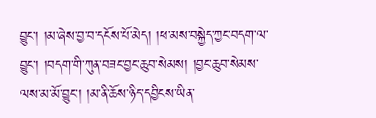བྱུང་། །མ་ཞེས་བྱ་བ་དངོས་པོ་མེད། །ཕ་མས་བསྐྱེད་ཀྱང་བདག་ལ་བྱུང་། །བདག་གི་ཀུན་བཟང་བྱང་ཆུབ་སེམས། །བྱང་ཆུབ་སེམས་ལས་མ་མོ་བྱུང་། །མ་ནི་ཆོས་ཉིད་དབྱིངས་ཡིན་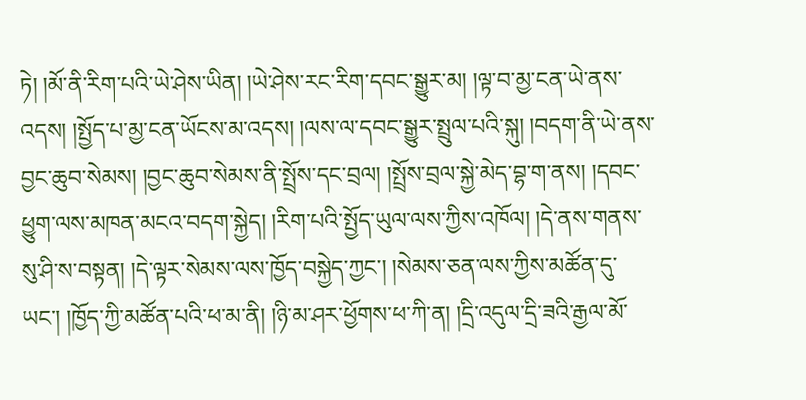ཏེ། །མོ་ནི་རིག་པའི་ཡེ་ཤེས་ཡིན། །ཡེ་ཤེས་རང་རིག་དབང་སྒྱུར་མ། །ལྟ་བ་མྱ་ངན་ཡེ་ནས་འདས། །སྤྱོད་པ་མྱ་ངན་ཡོངས་མ་འདས། །ལས་ལ་དབང་སྒྱུར་སྤྲུལ་པའི་སྐུ། །བདག་ནི་ཡེ་ནས་བྱང་ཆུབ་སེམས། །བྱང་ཆུབ་སེམས་ནི་སྤྲོས་དང་བྲལ། །སྤྲོས་བྲལ་སྐྱེ་མེད་བྷ་ག་ནས། །དབང་ཕྱུག་ལས་མཁན་མངའ་བདག་སྐྱེད། །རིག་པའི་སྤྱོད་ཡུལ་ལས་ཀྱིས་འཁོལ། །དེ་ནས་གནས་སུ་ཤི་ས་བསྟན། །དེ་ལྟར་སེམས་ལས་ཁྱོད་བསྐྱེད་ཀྱང་། །སེམས་ཅན་ལས་ཀྱིས་མཚོན་དུ་ཡང་། །ཁྱོད་ཀྱི་མཚོན་པའི་ཕ་མ་ནི། །ཉི་མ་ཤར་ཕྱོགས་ཕ་ཀི་ན། །དྲི་འདུལ་དྲི་ཟའི་རྒྱལ་མོ་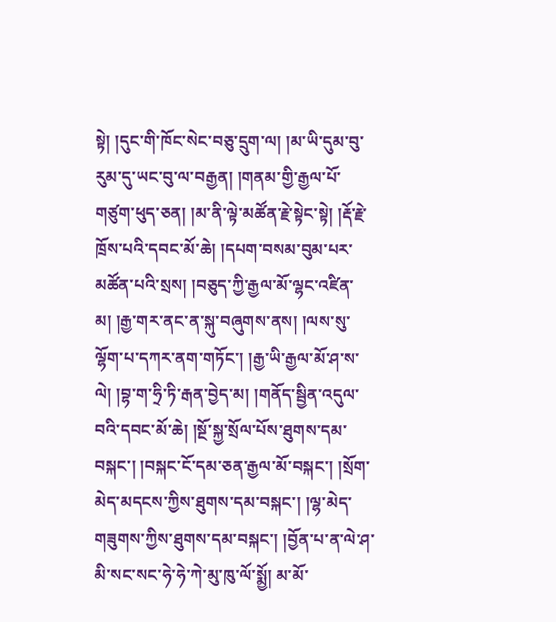སྟེ། །དུང་གི་ཁོང་སེང་བཅུ་དྲུག་ལ། །མ་ཡི་དུམ་བུ་རུམ་དུ་ཡང་བུ་ལ་བརྒྱན། །གནམ་གྱི་རྒྱལ་པོ་གཙུག་ཕུད་ཅན། །མ་ནི་ལྟེ་མཚོན་རྗེ་སྟེང་སྟེ། །རྡོ་རྗེ་ཁྲོས་པའི་དབང་མོ་ཆེ། །དཔག་བསམ་བུམ་པར་མཚོན་པའི་སྲས། །བཅུད་ཀྱི་རྒྱལ་མོ་ལྷང་འཛིན་མ། །རྒྱ་གར་ནང་ན་སྐུ་བཞུགས་ནས། །ལས་སུ་ལྷོག་པ་དཀར་ནག་གཏོང་། །རྒྱ་ཡི་རྒྱལ་མོ་ཤ་ས་ལེ། །བྷ་ག་ཧྲི་ཏི་རྒན་བྱེད་མ། །གནོད་སྦྱིན་འདུལ་བའི་དབང་མོ་ཆེ། །སྔོ་སྐྱ་སྲོལ་པོས་ཐུགས་དམ་བསྐང་། །བསྐང་ངོ་དམ་ཅན་རྒྱལ་མོ་བསྐང་། །སྲོག་མེད་མདངས་ཀྱིས་ཐུགས་དམ་བསྐང་། །ལྷ་མེད་གཟུགས་ཀྱིས་ཐུགས་དམ་བསྐང་། །བྱོན་པ་ན་ལེ་ཤ་མི་སང་སང་ཧེ་ཧེ་ཀེ་མུ་ཁུ་ལོ་སྨྱོ། མ་མོ་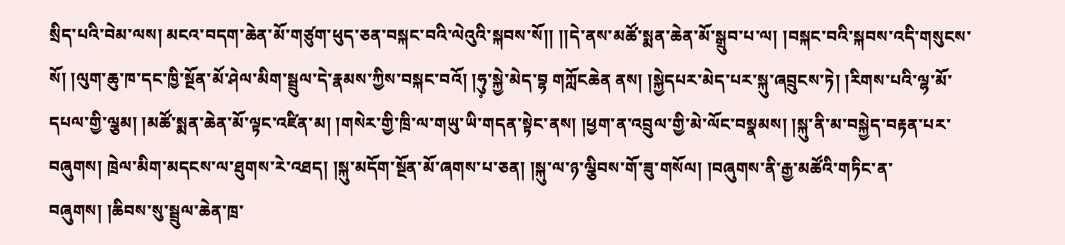སྲིད་པའི་བེམ་ལས། མངའ་བདག་ཆེན་མོ་གཙུག་ཕུད་ཅན་བསྐང་བའི་ལེའུའི་སྐབས་སོ།། །།དེ་ནས་མཚོ་སྨན་ཆེན་མོ་སྒྲུབ་པ་ལ། །བསྐང་བའི་སྐབས་འདི་གསུངས་སོ། །ལུག་ཆུ་ཁ་དང་ཁྱི་སྔོན་མོ་ཤེལ་མིག་སྦྲུལ་དེ་རྣམས་ཀྱིས་བསྐང་བའོ། །ཧུ༷་སྐྱེ་མེད་བྷ གཀློངཆེན ནས། །སྐྱེདཔར་མེད་པར་སྐུ་ཞབྲུངས་ཏེ། །རིགས་པའི་ལྷ་མོ་དཔལ་གྱི་ལྕམ། །མཚོ་སྨན་ཆེན་མོ་ལྟང་འཛིན་མ། །གསེར་གྱི་ཁྲི་ལ་གཡུ་ཡི་གདན་སྟེང་ནས། །ཕྱག་ན་འབྲུལ་གྱི་མེ་ལོང་བསྣམས། །སྐུ་ནི་མ་བསྐྱེད་བརྟན་པར་བཞུགས། ཁྲེལ་མིག་མདངས་ལ་ཐུགས་རེ་འཐད། །སྐུ་མདོག་སྔོན་མོ་ཞགས་པ་ཅན། །སྐུ་ལ་ཉ་ལྕིབས་གོ་ཟུ་གསོལ། །བཞུགས་ནི་རྒྱ་མཚོའི་གཏིང་ན་བཞུགས། །ཆིབས་སུ་སྦྲུལ་ཆེན་ཁྲ་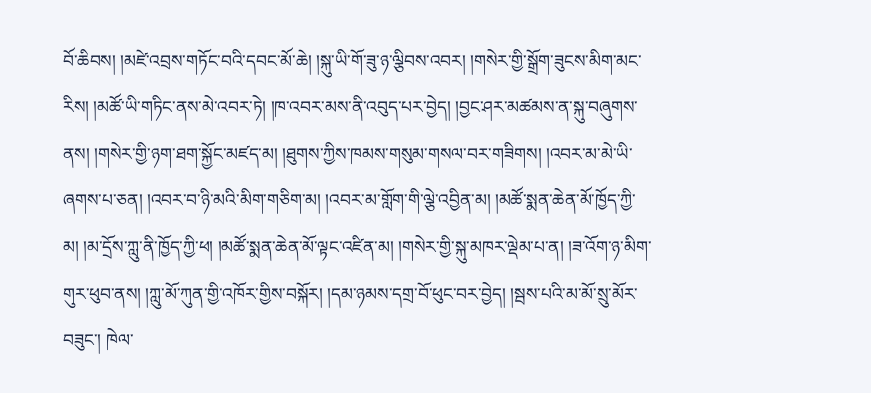བོ་ཆིབས། །མཛེ་འབྲས་གཏོང་བའི་དབང་མོ་ཆེ། །སྐུ་ཡི་གོ་ཟུ་ཉ་ལྕིབས་འབར། །གསེར་གྱི་སྒྲོག་ཟུངས་མིག་མང་རིས། །མཚོ་ཡི་གཏིང་ནས་མེ་འབར་ཏེ། །ཁ་འབར་མས་ནི་འབུད་པར་བྱེད། །བྱང་ཤར་མཚམས་ན་སྐུ་བཞུགས་ནས། །གསེར་གྱི་ཉག་ཐག་སྐྱོང་མཛད་མ། །ཐུགས་ཀྱིས་ཁམས་གསུམ་གསལ་བར་གཟིགས། །འབར་མ་མེ་ཡི་ཞགས་པ་ཅན། །འབར་བ་ཉི་མའི་མིག་གཅིག་མ། །འབར་མ་གློག་གི་ལྕེ་འབྱིན་མ། །མཚོ་སྨན་ཆེན་མོ་ཁྱོད་ཀྱི་མ། །མ་དྲོས་ཀླུ་ནི་ཁྱོད་ཀྱི་ཕ། །མཚོ་སྨན་ཆེན་མོ་ལྟང་འཛིན་མ། །གསེར་གྱི་སྐུ་མཁར་ལྡེམ་པ་ན། །ཟ་འོག་ཉ་མིག་གུར་ཕུབ་ནས། །ཀླུ་མོ་ཀུན་གྱི་འཁོར་གྱིས་བསྐོར། །དམ་ཉམས་དགྲ་བོ་ཕུང་བར་བྱེད། །སྦས་པའི་མ་མོ་སྲུ་མོར་བཟུང་། ཁེལ་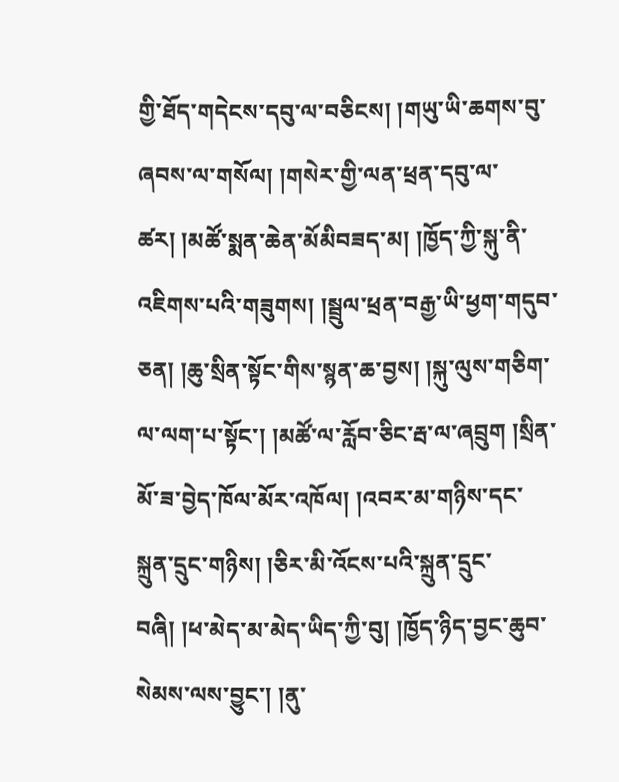གྱི་ཐོད་གདེངས་དབུ་ལ་བཅིངས། །གཡུ་ཡི་ཆགས་བུ་ཞབས་ལ་གསོལ། །གསེར་གྱི་ལན་ཕྲན་དབུ་ལ་ཚར། །མཚོ་སྨན་ཆེན་མོམིབཟད་མ། །ཁྱོད་ཀྱི་སྐུ་ནི་འཇིགས་པའི་གཟུགས། །སྦྲུལ་ཕྲན་བརྒྱ་ཡི་ཕྱག་གདུབ་ཅན། །ཆུ་སྲིན་སྟོང་གིས་སྙན་ཆ་བྱས། །སྐུ་ལུས་གཅིག་ལ་ལག་པ་སྟོང་། །མཚོ་ལ་རློབ་ཅིང་རྦ་ལ་ཞབྲུག །སྲིན་མོ་ཟ་བྱེད་ཁོལ་མོར་འཁོལ། །འབར་མ་གཉིས་དང་སྐྲུན་དྲུང་གཉིས། །ཅིར་མི་འོངས་པའི་སྐྲུན་དྲུང་བཞི། །ཕ་མེད་མ་མེད་ཡིད་ཀྱི་བུ། །ཁྱོད་ཉིད་བྱང་ཆུབ་སེམས་ལས་བྱུང་། །ནུ་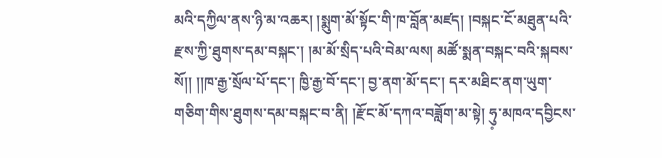མའི་དཀྱིལ་ནས་ཉི་མ་འཆར། །སྨུག་མོ་སྟོང་གི་ཁ་བློན་མཛད། །བསྐང་ངོ་མཐུན་པའི་རྫས་ཀྱི་ཐུགས་དམ་བསྐང་། །མ་མོ་སྲིད་པའི་བེམ་ལས། མཚོ་སྨན་བསྐང་བའི་སྐབས་སོ།། །།ཁ་རྒྱ་སྲོལ་པོ་དང་། ཁྱི་རྒྱ་བོ་དང་། བྱ་ནག་མོ་དང་། དར་མཐིང་ནག་ཡུག་གཅིག་གིས་ཐུགས་དམ་བསྐང་བ་ནི། །རྫོང་མོ་དཀའ་བཟློག་མ་སྟེ། ཧུ༷་མཁའ་དབྱིངས་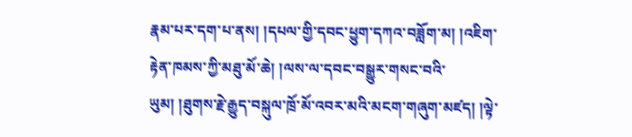རྣམ་པར་དག་པ་ནས། །དཔལ་གྱི་དབང་ཕྱུག་དཀའ་བཟློག་མ། །འཇིག་རྟེན་ཁམས་ཀྱི་མཐུ་མོ་ཆེ། །ལས་ལ་དབང་བསྒྱུར་གསང་བའི་ཡུམ། །ཐུགས་རྗེ་རྒྱུད་བསྐུལ་ཁྲོ་མོ་འབར་མའི་མངག་གཞུག་མཛད། །ལྟེ་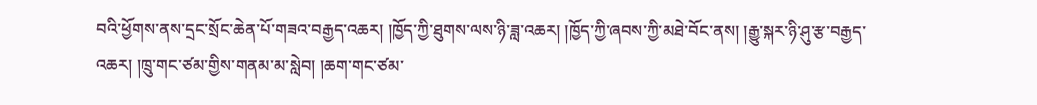བའི་ཕྱོགས་ནས་དྲང་སྲོང་ཆེན་པོ་གཟའ་བརྒྱད་འཆར། །ཁྱོད་ཀྱི་ཐུགས་ལས་ཉི་ཟླ་འཆར། །ཁྱོད་ཀྱི་ཞབས་ཀྱི་མཐེ་བོང་ནས། །རྒྱུ་སྐར་ཉི་ཤུ་རྩ་བརྒྱད་འཆར། །ཁྲུ་གང་ཙམ་གྱིས་གནམ་མ་སླེབ། །ཆག་གང་ཙམ་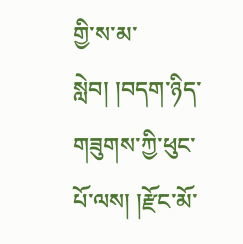གྱི་ས་མ་སླེབ། །བདག་ཉིད་གཟུགས་ཀྱི་ཕུང་པོ་ལས། །རྫོང་མོ་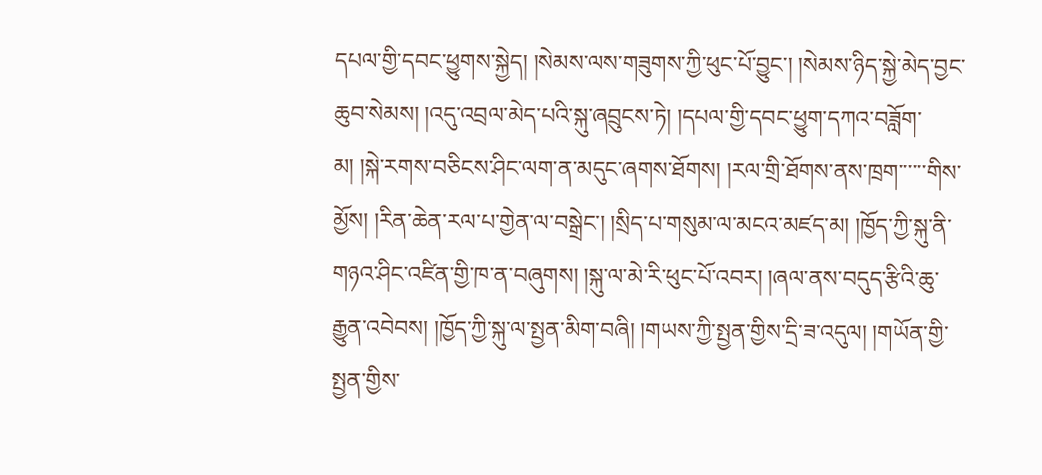དཔལ་གྱི་དབང་ཕྱུགས་སྐྱེད། །སེམས་ལས་གཟུགས་ཀྱི་ཕུང་པོ་བྱུང་། །སེམས་ཉིད་སྐྱེ་མེད་བྱང་ཆུབ་སེམས། །འདུ་འབྲལ་མེད་པའི་སྐུ་ཞབྲུངས་ཏེ། །དཔལ་གྱི་དབང་ཕྱུག་དཀའ་བཟློག་མ། །སྐེ་རགས་བཅིངས་ཤིང་ལག་ན་མདུང་ཞགས་ཐོགས། །རལ་གྲི་ཐོགས་ནས་ཁྲག་་་་་་གིས་མྱོས། །རིན་ཆེན་རལ་པ་གྱེན་ལ་བསྒྲེང་། །སྲིད་པ་གསུམ་ལ་མངའ་མཛད་མ། །ཁྱོད་ཀྱི་སྐུ་ནི་གཉའ་ཤིང་འཛིན་གྱི་ཁ་ན་བཞུགས། །སྐུ་ལ་མེ་རི་ཕུང་པོ་འབར། །ཞལ་ནས་བདུད་རྩིའི་ཆུ་རྒྱུན་འབེབས། །ཁྱོད་ཀྱི་སྐུ་ལ་སྤྱན་མིག་བཞི། །གཡས་ཀྱི་སྤྱན་གྱིས་དྲི་ཟ་འདུལ། །གཡོན་གྱི་སྤྱན་གྱིས་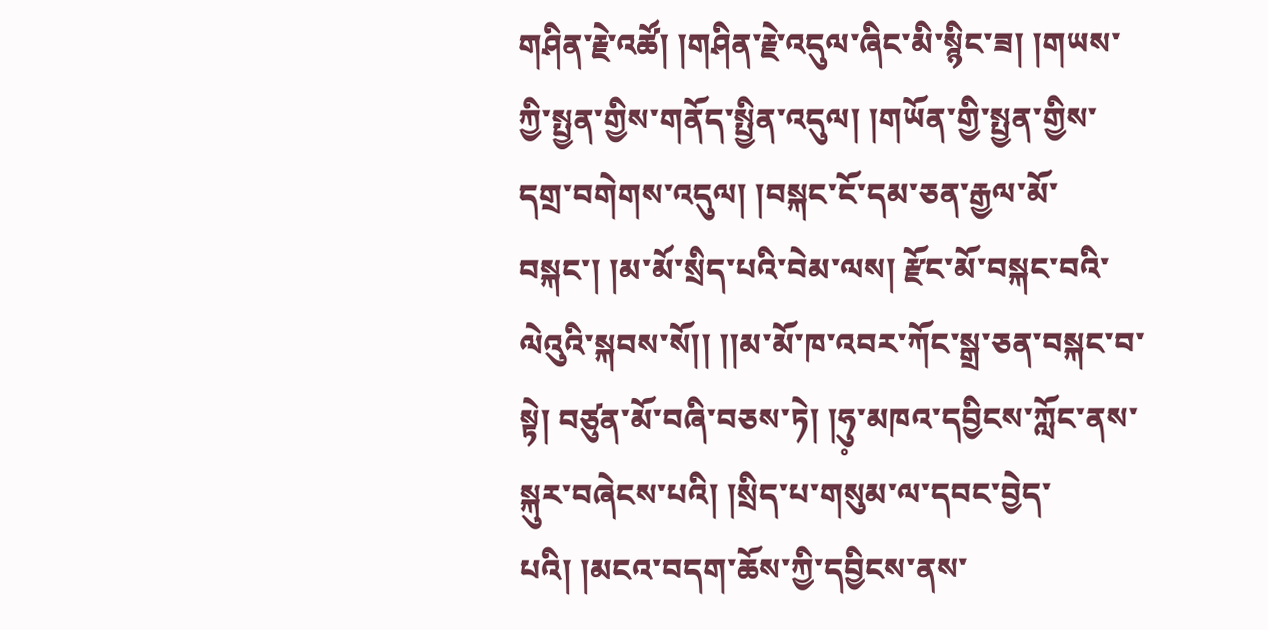གཤིན་རྗེ་འཚོ། །གཤིན་རྗེ་འདུལ་ཞིང་མི་སྙིང་ཟ། །གཡས་ཀྱི་སྤྱན་གྱིས་གནོད་སྤྱིན་འདུལ། །གཡོན་གྱི་སྤྱན་གྱིས་དགྲ་བགེགས་འདུལ། །བསྐང་ངོ་དམ་ཅན་རྒྱལ་མོ་བསྐང་། །མ་མོ་སྲིད་པའི་བེམ་ལས། རྫོང་མོ་བསྐང་བའི་ལེའུའི་སྐབས་སོ།། །།མ་མོ་ཁ་འབར་ཀོང་སྒྲ་ཅན་བསྐང་བ་སྟེ། བཙུན་མོ་བཞི་བཅས་ཏེ། །ཧུ༷་མཁའ་དབྱིངས་ཀློང་ནས་སྐུར་བཞེངས་པའི། །སྲིད་པ་གསུམ་ལ་དབང་བྱེད་པའི། །མངའ་བདག་ཆོས་ཀྱི་དབྱིངས་ནས་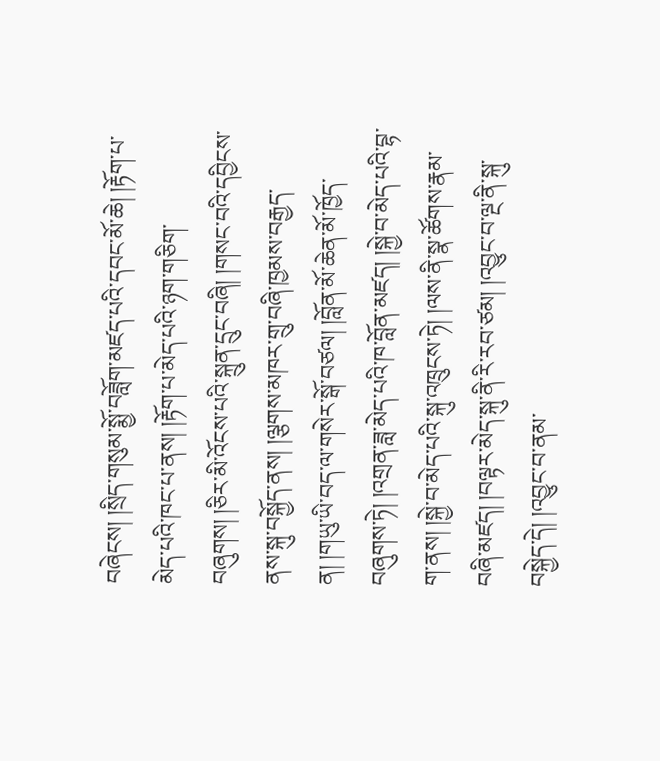བཞེངས། །སྲིད་གསུམ་སྨྱོ་བཟློག་མཛད་པའི་དབང་མོ་ཆེ། །རྟོག་པ་མེད་པའི་ཁང་པ་ནས། །རྟོག་པ་མེད་པའི་ཉག་གཅིག་བཞུགས། །ཅིར་མི་འོངས་པའི་སྐྲུན་དྲུང་བཞི། །གསང་བའི་དབྱིངས་ནས་སྐུ་བསྐྱོད་ནས། །ལྕགས་མཁར་གྲུ་བཞི་ཁྱམས་བརྒྱད་ན། །གཡུ་ཡི་བད་ལ་གསེར་སྒོ་བཙལ། །བློན་མོ་ཆེན་མོ་ཁྱོད་བཞུགས་ཏེ། །འགྲན་ཟླ་མེད་པའི་ཁ་བློན་མཛད། །སྐྱེ་བ་མེད་པའི་བྷ་ག་ནས། །སྐྱེ་བ་མེད་པའི་སྐུ་འཁྲུངས་ཏེ། །ལས་ནི་སྣ་ཚོགས་རྣམ་བཞི་མཛད། །བལྟར་མེད་སྐུ་ནི་རི་རབ་ཙམ། །འབྱུང་བ་ལྔ་ནི་སྐུ་བསྐྱེད་དེ། །འབྱུང་བ་ནམ་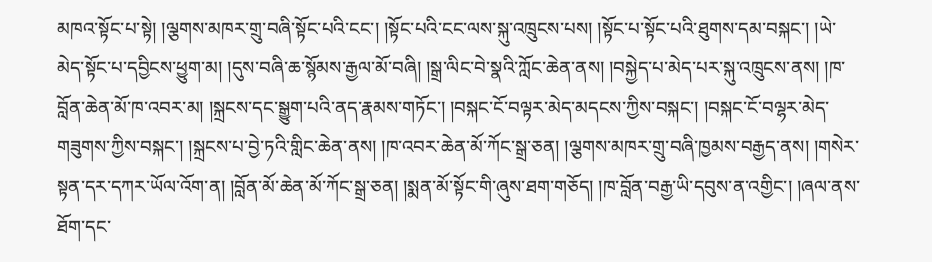མཁའ་སྟོང་པ་སྟེ། །ལྕགས་མཁར་གྲུ་བཞི་སྟོང་པའི་ངང་། །སྟོང་པའི་ངང་ལས་སྐུ་འཁྲུངས་པས། །སྟོང་པ་སྟོང་པའི་ཐུགས་དམ་བསྐང་། །ཡེ་མེད་སྟོང་པ་དབྱིངས་ཕྱུག་མ། །དུས་བཞི་ཆ་སྙོམས་རྒྱལ་མོ་བཞི། །སྒྲ་ལིང་བེ་སྣའི་ཀློང་ཆེན་ནས། །བསྐྱེད་པ་མེད་པར་སྐུ་འཁྲུངས་ནས། །ཁ་བློན་ཆེན་མོ་ཁ་འབར་མ། །སྐྲངས་དང་སྒྱུག་པའི་ནད་རྣམས་གཏོང་། །བསྐང་ངོ་བལྟར་མེད་མདངས་ཀྱིས་བསྐང་། །བསྐང་ངོ་བལྷར་མེད་གཟུགས་ཀྱིས་བསྐང་། །སྐྲངས་པ་བྱེ་ཏའི་གླིང་ཆེན་ནས། །ཁ་འབར་ཆེན་མོ་ཀོང་སྒྲ་ཅན། །ལྕགས་མཁར་གྲུ་བཞི་ཁྱམས་བརྒྱད་ནས། །གསེར་སྟན་དར་དཀར་ཡོལ་འོག་ན། །བློན་མོ་ཆེན་མོ་ཀོང་སྒྲ་ཅན། །སྨན་མོ་སྟོང་གི་ཞུས་ཐག་གཅོད། །ཁ་བློན་བརྒྱ་ཡི་དབུས་ན་འགྱིང་། །ཞལ་ནས་ཐོག་དང་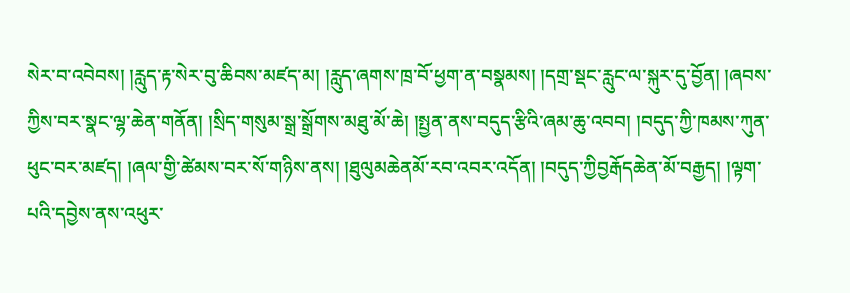སེར་བ་འབེབས། །རླུད་རྟ་སེར་བུ་ཆིབས་མཛད་མ། །རླུད་ཞགས་ཁྲ་བོ་ཕྱག་ན་བསྣམས། །དགྲ་སྡང་རླུང་ལ་སྐུར་དུ་བྱོན། །ཞབས་ཀྱིས་བར་སྣང་ལྷ་ཆེན་གནོན། །སྲིད་གསུམ་སྒྲ་སྒྲོགས་མཐུ་མོ་ཆེ། །སྤྱན་ནས་བདུད་རྩིའི་ཞམ་ཆུ་འབབ། །བདུད་ཀྱི་ཁམས་ཀུན་ཕུང་བར་མཛད། །ཞལ་གྱི་ཚེམས་བར་སོ་གཉིས་ནས། །ཐུལུམཆེནམོ་རབ་འབར་འདོན། །བདུད་ཀྱིབྱརྒོདཆེན་མོ་བརྒྱད། །ལྟག་པའི་དབྱེས་ནས་འཕུར་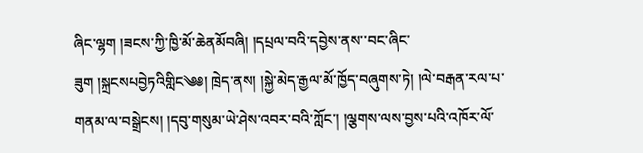ཞིང་ལྷག །ཟངས་ཀྱི་ཁྱི་མོ་ཆེནམོབཞི། །དཔྲལ་བའི་དབྱེས་ནས་་བང་ཞིང་ཟུག །སྐྲངསཔབྱེཏའིགླིང༄༅། ཁྲེད་ནས། །སྐྱེ་མེད་རྒྱལ་མོ་ཁྱོད་བཞུགས་ཏེ། །ལེ་བརྒན་རལ་པ་གནམ་ལ་བསྒྲེངས། །དབུ་གསུམ་ཡེ་ཤེས་འབར་བའི་ཀློང་། །ལྕགས་ལས་བྱས་པའི་འཁོར་ལོ་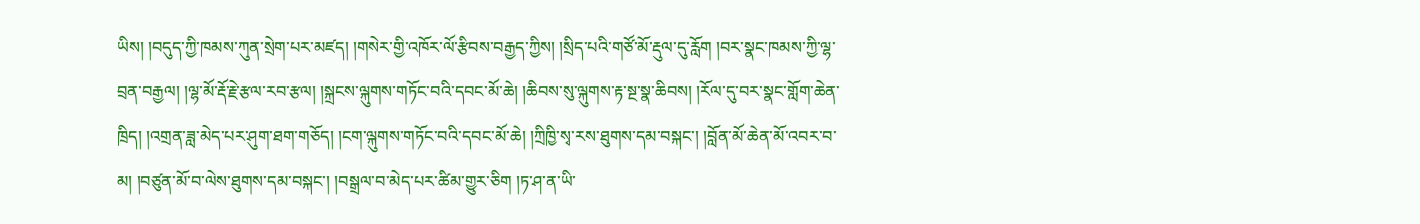ཡིས། །བདུད་ཀྱི་ཁམས་ཀུན་སྲེག་པར་མཛད། །གསེར་གྱི་འཁོར་ལོ་རྩིབས་བརྒྱད་ཀྱིས། །སྲིད་པའི་གཙོ་མོ་རྡུལ་དུ་རློག །བར་སྣང་ཁམས་ཀྱི་ལྷ་བྲན་བརྒྱལ། །ལྷ་མོ་རྡོ་རྗེ་རྩལ་རབ་རྩལ། །སྐྲངས་ལྐུགས་གཏོང་བའི་དབང་མོ་ཆེ། །ཆིབས་སུ་ལྐུགས་རྟ་སྔ་སྣ་ཆིབས། །རོལ་དུ་བར་སྣང་གློག་ཆེན་ཁྲིད། །འགྲན་ཟླ་མེད་པར་ཤུག་ཐག་གཅོད། །ངག་ལྐུགས་གཏོང་བའི་དབང་མོ་ཆེ། །ཀྲིཁྱི་སྭ་རས་ཐུགས་དམ་བསྐང་། །བློན་མོ་ཆེན་མོ་འབར་བ་མ། །བཙུན་མོ་བ་ལེས་ཐུགས་དམ་བསྐང་། །བསྒྲལ་བ་མེད་པར་ཚིམ་གྱུར་ཅིག །ཏ་ཤ་ན་ཡི་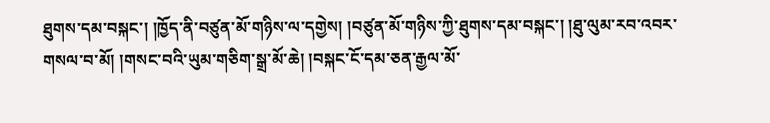ཐུགས་དམ་བསྐང་། །ཁྱོད་ནི་བཙུན་མོ་གཉིས་ལ་དགྱེས། །བཙུན་མོ་གཉིས་ཀྱི་ཐུགས་དམ་བསྐང་། །ཐུ་ལུམ་རབ་འབར་གསལ་བ་མོ། །གསང་བའི་ཡུམ་གཅིག་སྒྲ་མོ་ཆེ། །བསྐང་ངོ་དམ་ཅན་རྒྱལ་མོ་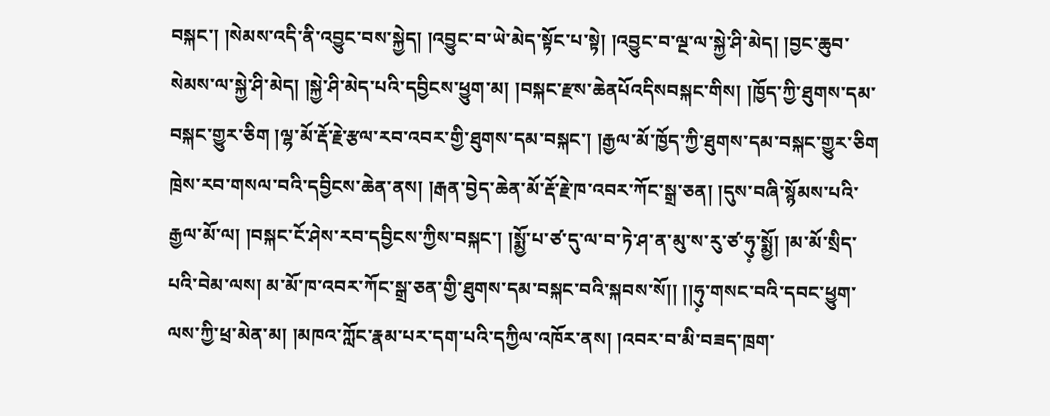བསྐང་། །སེམས་འདི་ནི་འབྱུང་བས་སྐྱེད། །འབྱུང་བ་ཡེ་མེད་སྟོང་པ་སྟེ། །འབྱུང་བ་ལྔ་ལ་སྐྱེ་ཤི་མེད། །བྱང་ཆུབ་སེམས་ལ་སྐྱེ་ཤི་མེད། །སྐྱེ་ཤི་མེད་པའི་དབྱིངས་ཕྱུག་མ། །བསྐང་རྫས་ཆེནཔོའདིསབསྐང་གིས། །ཁྱོད་ཀྱི་ཐུགས་དམ་བསྐང་གྱུར་ཅིག །ལྷ་མོ་རྡོ་རྗེ་རྩལ་རབ་འབར་གྱི་ཐུགས་དམ་བསྐང་། །རྒྱལ་མོ་ཁྱོད་ཀྱི་ཐུགས་དམ་བསྐང་གྱུར་ཅིག ཁྲེས་རབ་གསལ་བའི་དབྱིངས་ཆེན་ནས། །རྒན་བྱེད་ཆེན་མོ་རྡོ་རྗེ་ཁ་འབར་ཀོང་སྒྲ་ཅན། །དུས་བཞི་སྙོམས་པའི་རྒྱལ་མོ་ལ། །བསྐང་ངོ་ཤེས་རབ་དབྱིངས་ཀྱིས་བསྐང་། །སྨྱོ་པ་ཙ་དུ་ལ་བ་ཏེ་ཤ་ན་མུ་ས་རུ་ཙ་ཧུ༷་སྨྱོ། །མ་མོ་སྲིད་པའི་བེམ་ལས། མ་མོ་ཁ་འབར་ཀོང་སྒྲ་ཅན་གྱི་ཐུགས་དམ་བསྐང་བའི་སྐབས་སོ།། །།ཧུ༷་གསང་བའི་དབང་ཕྱུག་ལས་ཀྱི་ཕྲ་མེན་མ། །མཁའ་ཀློང་རྣམ་པར་དག་པའི་དཀྱིལ་འཁོར་ནས། །འབར་བ་མི་བཟད་ཁྲག་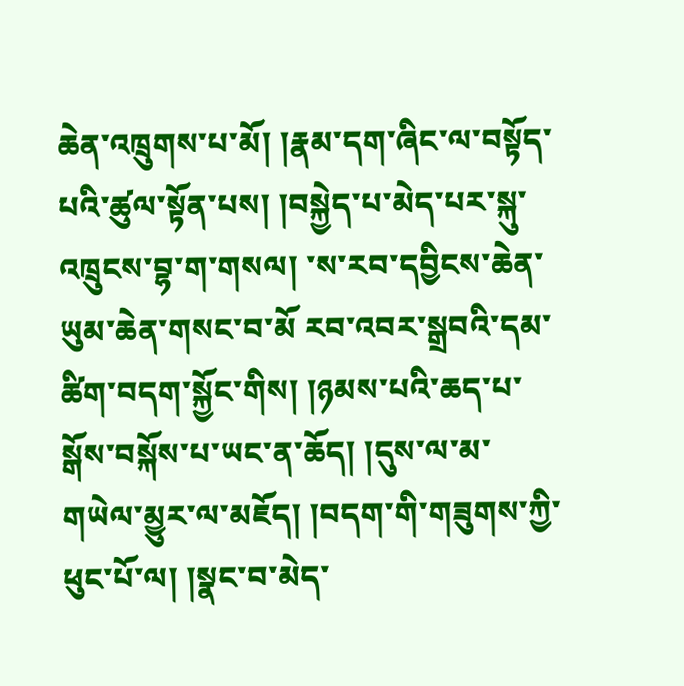ཆེན་འཁྲུགས་པ་མོ། །རྣམ་དག་ཞིང་ལ་བསྟོད་པའི་ཚུལ་སྟོན་པས། །བསྐྱེད་པ་མེད་པར་སྐུ་འཁྲུངས་བྷ་ག་གསལ། ་ས་རབ་དབྱིངས་ཆེན་ཡུམ་ཆེན་གསང་བ་མོ རབ་འབར་སྒྲབའི་དམ་ཚིག་བདག་སྐྱོང་གིས། །ཉམས་པའི་ཆད་པ་སྒོས་བསྐོས་པ་ཡང་ན་ཆོད། །དུས་ལ་མ་གཡེལ་མྱུར་ལ་མཇོད། །བདག་གི་གཟུགས་ཀྱི་ཕུང་པོ་ལ། །སྣང་བ་མེད་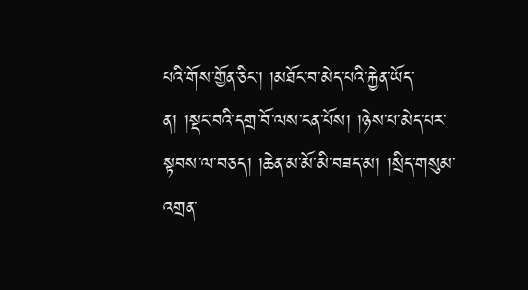པའི་གོས་གྱོན་ཅིང་། །མཐོང་བ་མེད་པའི་རྐྱེན་ཡོད་ན། །སྡང་བའི་དགྲ་བོ་ལས་ངན་པོས། །ཉེས་པ་མེད་པར་སྟབས་ལ་བཅད། །ཆེན་མ་མོ་མི་བཟད་མ། །སྲིད་གསུམ་འགྲན་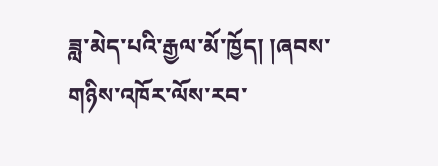ཟླ་མེད་པའི་རྒྱལ་མོ་ཁྱོད། །ཞབས་གཉིས་འཁོར་ལོས་རབ་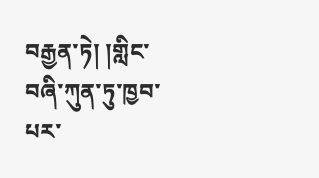བརྒྱན་ཏེ། །གླིང་བཞི་ཀུན་ཏུ་ཁྱབ་པར་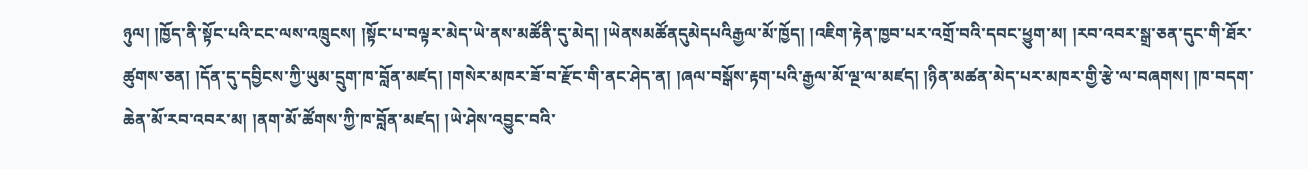ཉུལ། །ཁྱོད་ནི་སྟོང་པའི་ངང་ལས་འཁྲུངས། །སྟོང་པ་བལྟར་མེད་ཡེ་ནས་མཚོནི་དུ་མེད། །ཡེནསམཚོནདུམེདཔའིརྒྱལ་མོ་ཁྱོད། །འཇིག་རྟེན་ཁྱབ་པར་འགྲོ་བའི་དབང་ཕྱུག་མ། །རབ་འབར་སྒྲ་ཅན་དུང་གི་ཐོར་ཚུགས་ཅན། །དོན་དུ་དབྱིངས་ཀྱི་ཡུམ་དྲུག་ཁ་བློན་མཛད། །གསེར་མཁར་ཟོ་བ་རྫོང་གི་ནང་ཤེད་ན། །ཞལ་བསྒོས་རྟག་པའི་རྒྱལ་མོ་ལྔ་ལ་མཛད། །ཉིན་མཚན་མེད་པར་མཁར་གྱི་རྩེ་ལ་བཞགས། །ཁ་བདག་ཆེན་མོ་རབ་འབར་མ། །ནག་མོ་ཚོགས་ཀྱི་ཁ་བློན་མཛད། །ཡེ་ཤེས་འབྱུང་བའི་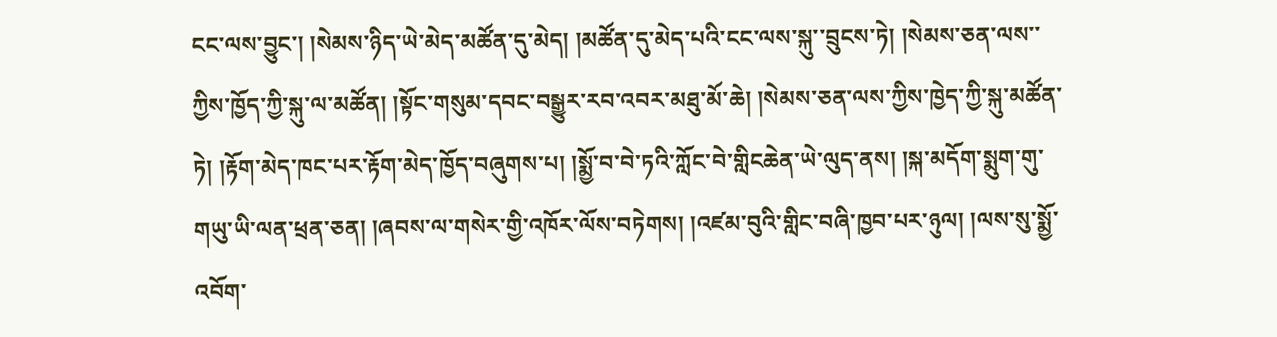ངང་ལས་བྱུང་། །སེམས་ཉིད་ཡེ་མེད་མཚོན་དུ་མེད། །མཚོན་དུ་མེད་པའི་ངང་ལས་སྐུ་་བྲུངས་ཏེ། །སེམས་ཅན་ལས་་ཀྱིས་ཁྱོད་ཀྱི་སྐུ་ལ་མཚོན། །སྟོང་གསུམ་དབང་བསྒྱུར་རབ་འབར་མཐུ་མོ་ཆེ། །སེམས་ཅན་ལས་ཀྱིས་ཁྱེད་ཀྱི་སྐུ་མཚོན་ཏེ། །རྟོག་མེད་ཁང་པར་རྟོག་མེད་ཁྱོད་བཞུགས་པ། །སྨྱོ་བ་བེ་ཏའི་ཀློང་བེ་གླིངཆེན་ཡེ་ལུད་ནས། །སྐ་མདོག་སྨུག་གུ་གཡུ་ཡི་ལན་ཕྲན་ཅན། །ཞབས་ལ་གསེར་གྱི་འཁོར་ལོས་བཏེགས། །འཛམ་བུའི་གླིང་བཞི་ཁྱབ་པར་ཉུལ། །ལས་སུ་སྨྱོ་འབོག་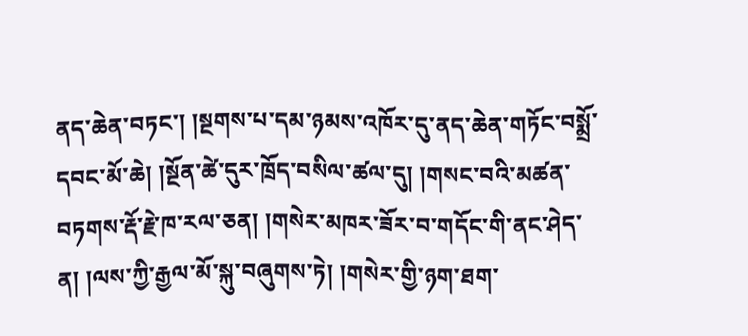ནད་ཆེན་བཏང་། །སྔགས་པ་དམ་ཉམས་འཁོར་དུ་ནད་ཆེན་གཏོང་བསྨྲོ་དབང་མོ་ཆེ། །སྔོན་ཚེ་དུར་ཁྲོད་བསིལ་ཚལ་དུ། །གསང་བའི་མཚན་བཏགས་རྡོ་རྗེ་ཁ་རལ་ཅན། །གསེར་མཁར་ཟོར་བ་གདོང་གི་ནང་ཤེད་ན། །ལས་ཀྱི་རྒྱལ་མོ་སྐུ་བཞུགས་ཏེ། །གསེར་གྱི་ཉག་ཐག་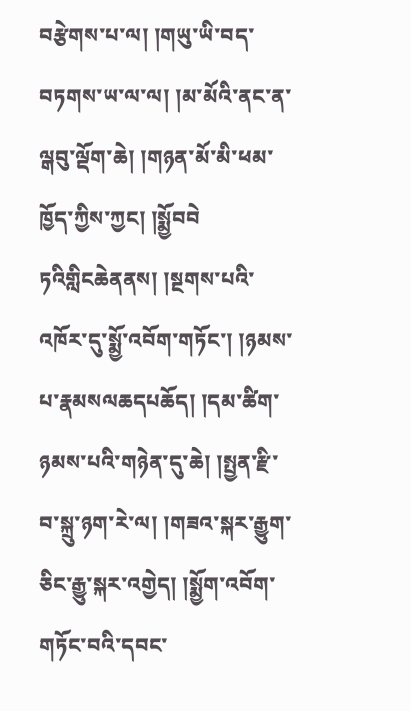བརྩེགས་པ་ལ། །གཡུ་ཡི་བད་བཏགས་ཡ་ལ་ལ། །མ་མོའི་ནང་ན་ལྒབུ་ལྡོག་ཆེ། །གཉན་མོ་མི་ཕམ་ཁྱོད་ཀྱིས་ཀྱང། །སྨྱོབབེ ཏའིགླིངཆེནནས། །སྔགས་པའི་འཁོར་དུ་སྨྱོ་འབོག་གཏོང་། །ཉམས་པ་རྣམསལཆདཔཆོད། །དམ་ཚིག་ཉམས་པའི་གཉེན་དུ་ཆེ། །སྤྱན་རྫི་བ་སྐྲུ་ཉག་རེ་ལ། །གཟའ་སྐར་རྒྱུག་ཅིང་རྒྱུ་སྐར་འགྱེད། །སྨྱོག་འབོག་གཏོང་བའི་དབང་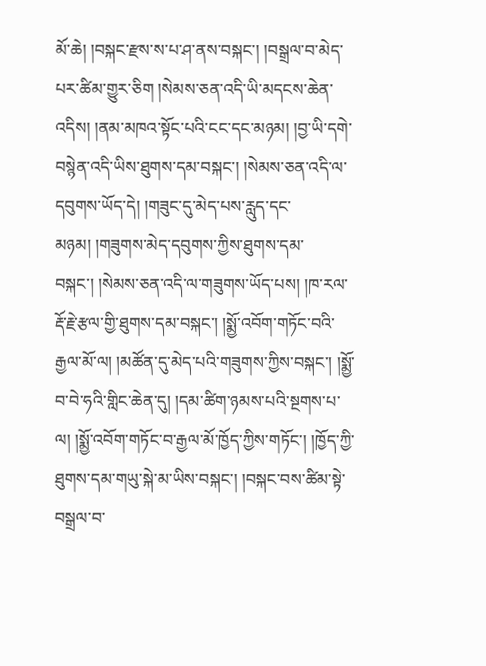མོ་ཆེ། །བསྐང་རྫས་ས་པ་ཤ་ནས་བསྐང་། །བསྒྲལ་བ་མེད་པར་ཚིམ་གྱུར་ཅིག །སེམས་ཅན་འདི་ཡི་མདངས་ཆེན་འདིས། །ནམ་མཁའ་སྟོང་པའི་ངང་དང་མཉམ། །བྱ་ཡི་དགེ་བསྙེན་འདི་ཡིས་ཐུགས་དམ་བསྐང་། །སེམས་ཅན་འདི་ལ་དབུགས་ཡོད་དེ། །གཟུང་དུ་མེད་པས་རླུད་དང་མཉམ། །གཟུགས་མེད་དབུགས་ཀྱིས་ཐུགས་དམ་བསྐང་། །སེམས་ཅན་འདི་ལ་གཟུགས་ཡོད་པས། །ཁ་རལ་རྡོ་རྗེ་རྩལ་གྱི་ཐུགས་དམ་བསྐང་། །སྨྱོ་འབོག་གཏོང་བའི་རྒྱལ་མོ་ལ། །མཚོན་དུ་མེད་པའི་གཟུགས་ཀྱིས་བསྐང་། །སྨྱོ་བ་བེ་ཧའི་གླིང་ཆེན་དུ། །དམ་ཚིག་ཉམས་པའི་སྔགས་པ་ལ། །སྨྱོ་འབོག་གཏོང་བ་རྒྱལ་མོ་ཁྱོད་ཀྱིས་གཏོང་། །ཁྱོད་ཀྱི་ཐུགས་དམ་གཡུ་སྐེ་མ་ཡིས་བསྐང་། །བསྐང་བས་ཚིམ་སྟེ་བསྒྲལ་བ་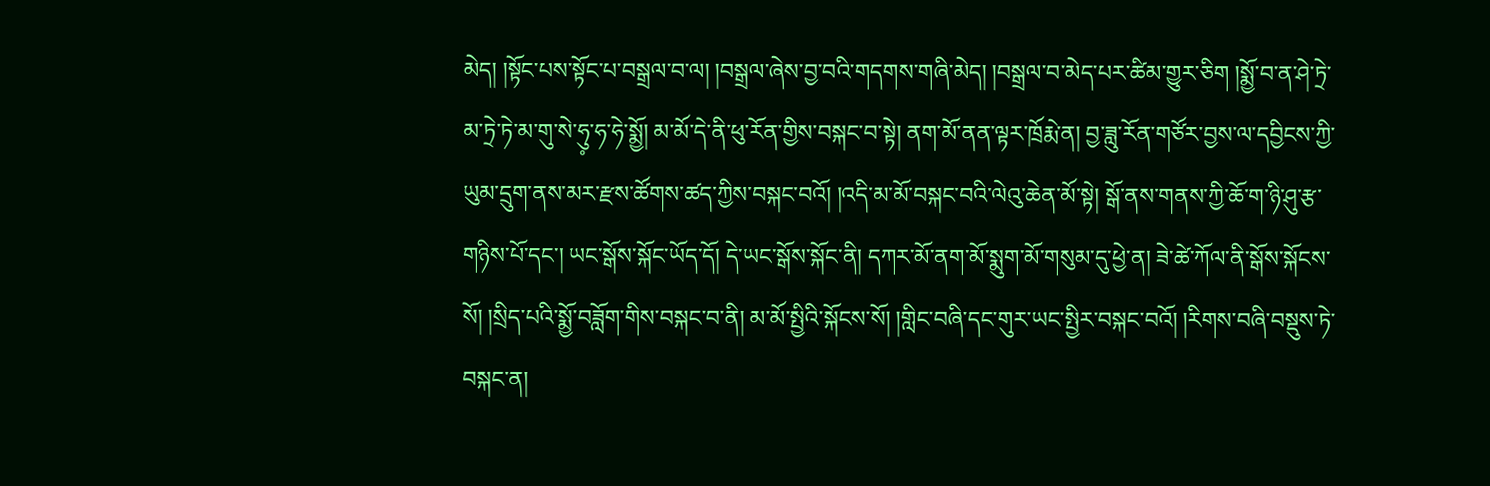མེད། །སྟོང་པས་སྟོང་པ་བསྒྲལ་བ་ལ། །བསྒྲལ་ཞེས་བྱ་བའི་གདགས་གཞི་མེད། །བསྒྲལ་བ་མེད་པར་ཚིམ་གྱུར་ཅིག །སྨྱོ་བ་ན་ཤེ་ཏྲེ་མ་ཏྲེ་ཏེ་མ་གུ་སེ་ཧུ༷་ཧ་ཧེ་སྨྱོ། མ་མོ་དེ་ནི་ཕུ་རོན་གྱིས་བསྐང་བ་སྟེ། ནག་མོ་ནན་ལྟར་ཁྲོརྨེ་ན། བྱ་ཟླུ་རོན་གཙོར་བྱས་ལ་དབྱིངས་ཀྱི་ཡུམ་དྲུག་ནས་མར་རྫས་ཚོགས་ཚད་ཀྱིས་བསྐང་བའོ། །འདི་མ་མོ་བསྐང་བའི་ལེའུ་ཆེན་མོ་སྟེ། སྒོ་ནས་གནས་ཀྱི་ཆོ་ག་ཉི་ཤུ་རྩ་གཉིས་པོ་དང་། ཡང་སྒོས་སྐོང་ཡོད་དོ། དེ་ཡང་སྒོས་སྐོང་ནི། དཀར་མོ་ནག་མོ་སྨུག་མོ་གསུམ་དུ་ཕྱེ་ན། ཟེ་ཚེ་ཀོལ་ནི་སྒོས་སྐོངས་སོ། །སྲིད་པའི་སྨྱོ་བཟློག་གིས་བསྐང་བ་ནི། མ་མོ་སྤྱིའི་སྐོངས་སོ། །གླིང་བཞི་དང་གུར་ཡང་སྤྱིར་བསྐང་བའོ། །རིགས་བཞི་བསྡུས་ཏེ་བསྐང་ན།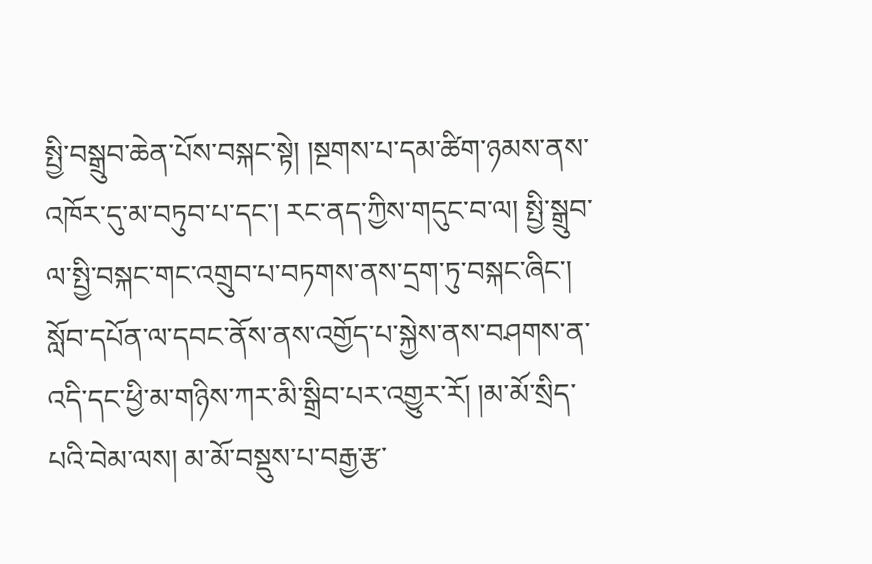སྤྱི་བསྒྲུབ་ཆེན་པོས་བསྐང་སྟེ། །སྔགས་པ་དམ་ཚིག་ཉམས་ནས་འཁོར་དུ་མ་བཏུབ་པ་དང་། རང་ནད་ཀྱིས་གདུང་བ་ལ། སྤྱི་སྒྲུབ་ལ་སྤྱི་བསྐང་གང་འགྲུབ་པ་བཏགས་ནས་དྲག་ཏུ་བསྐང་ཞིང་། སློབ་དཔོན་ལ་དབང་ནོས་ནས་འགྱོད་པ་སྐྱེས་ནས་བཤགས་ན་འདི་དང་ཕྱི་མ་གཉིས་ཀར་མི་སྒྲིབ་པར་འགྱུར་རོ། །མ་མོ་སྲིད་པའི་བེམ་ལས། མ་མོ་བསྡུས་པ་བརྒྱ་རྩ་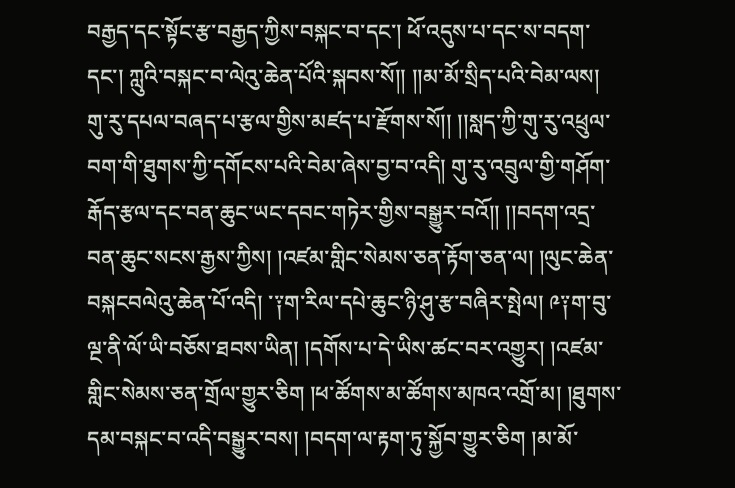བརྒྱད་དང་སྟོང་རྩ་བརྒྱད་ཀྱིས་བསྐང་བ་དང་། ཕོ་འདུས་པ་དང་ས་བདག་དང་། ཀླུའི་བསྐང་བ་ལེའུ་ཆེན་པོའི་སྐབས་སོ།། །།མ་མོ་སྲིད་པའི་བེམ་ལས། གུ་རུ་དཔལ་བཞད་པ་རྩལ་གྱིས་མཛད་པ་རྫོགས་སོ།། །།སླད་ཀྱི་གུ་རུ་འཕྲུལ་བག་གི་ཐུགས་ཀྱི་དགོངས་པའི་བེམ་ཞེས་བྱ་བ་འདི། གུ་རུ་འབྲུལ་གྱི་གཤོག་རྒོད་རྩལ་དང་བན་ཆུང་ཡང་དབང་གཏེར་གྱིས་བསྒྱུར་བའོ།། །།བདག་འདྲ་བན་ཆུང་སངས་རྒྱས་ཀྱིས། །འཛམ་གླིང་སེམས་ཅན་རྟོག་ཅན་ལ། །ལུང་ཆེན་བསྐངབལེའུ་ཆེན་པོ་འདི། ་༑ག་རིལ་དཔེ་ཆུང་ཉི་ཤུ་རྩ་བཞིར་སྤེལ། ༩༑ག་བུ་ལྔ་ནི་ལོ་ཡི་བཅོས་ཐབས་ཡིན། །དགོས་པ་དེ་ཡིས་ཚང་བར་འགྱུར། །འཛམ་གླིང་སེམས་ཅན་གྲོལ་གྱུར་ཅིག །ཕ་ཚོགས་མ་ཚོགས་མཁའ་འགྲོ་མ། །ཐུགས་དམ་བསྐང་བ་འདི་བསྒྱུར་བས། །བདག་ལ་རྟག་ཏུ་སྐྱོབ་གྱུར་ཅིག །མ་མོ་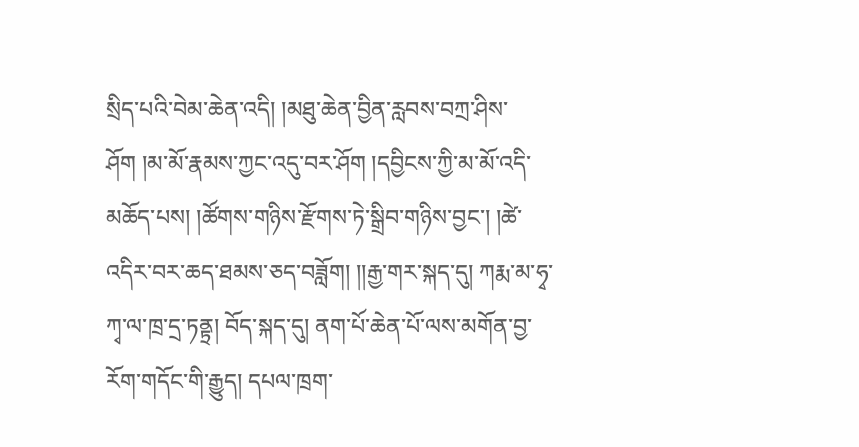སྲིད་པའི་བེམ་ཆེན་འདི། །མཐུ་ཆེན་བྱིན་རླབས་བཀྲ་ཤིས་ཤོག །མ་མོ་རྣམས་ཀྱང་འདུ་བར་ཤོག །དབྱིངས་ཀྱི་མ་མོ་འདི་མཆོད་པས། །ཚོགས་གཉིས་རྫོགས་ཏེ་སྒྲིབ་གཉིས་བྱང་། །ཚེ་འདིར་བར་ཆད་ཐམས་ཅད་བཟློག། །།རྒྱ་གར་སྐད་དུ། ཀརྨ་མ་ཧྭ་ཀྭ་ལ་ཁྲ་དྲ་ཏནྟྲ། བོད་སྐད་དུ། ནག་པོ་ཆེན་པོ་ལས་མགོན་བྱ་རོག་གདོང་གི་རྒྱུད། དཔལ་ཁྲག་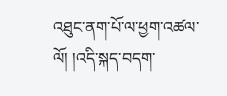འཐུང་ནག་པོ་ལ་ཕྱག་འཚལ་ལོ། །འདི་སྐད་བདག་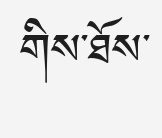གིས་ཐོས་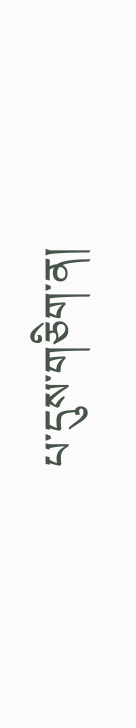པ་དུས་གཅིག་ན།